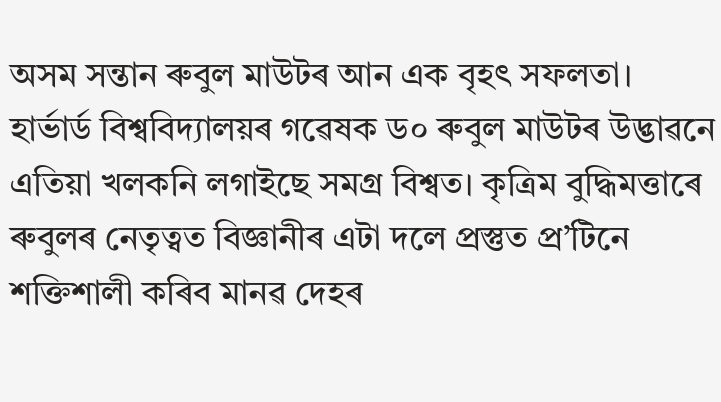অসম সন্তান ৰুবুল মাউটৰ আন এক বৃহৎ সফলতা। হাৰ্ভাৰ্ড বিশ্ববিদ্যালয়ৰ গৱেষক ড০ ৰুবুল মাউটৰ উদ্ভাৱনে এতিয়া খলকনি লগাইছে সমগ্ৰ বিশ্বত। কৃত্ৰিম বুদ্ধিমত্তাৰে ৰুবুলৰ নেতৃত্বত বিজ্ঞানীৰ এটা দলে প্ৰস্তুত প্ৰ’টিনে শক্তিশালী কৰিব মানৱ দেহৰ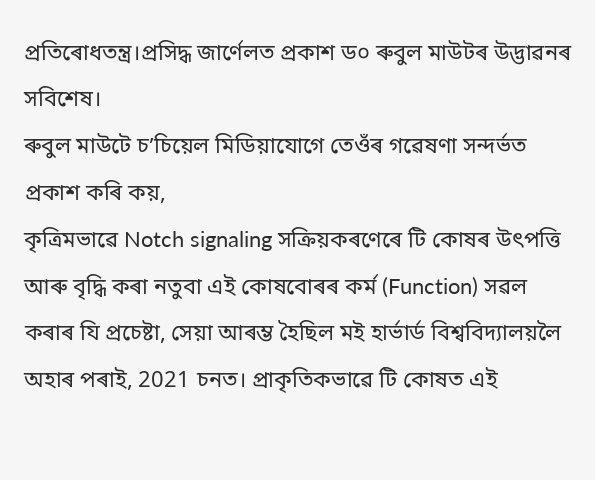প্ৰতিৰোধতন্ত্ৰ।প্ৰসিদ্ধ জাৰ্ণেলত প্ৰকাশ ড০ ৰুবুল মাউটৰ উদ্ভাৱনৰ সবিশেষ।
ৰুবুল মাউটে চ’চিয়েল মিডিয়াযোগে তেওঁৰ গৱেষণা সন্দৰ্ভত প্ৰকাশ কৰি কয়,
কৃত্ৰিমভাৱে Notch signaling সক্ৰিয়কৰণেৰে টি কোষৰ উৎপত্তি আৰু বৃদ্ধি কৰা নতুবা এই কোষবোৰৰ কৰ্ম (Function) সৱল কৰাৰ যি প্ৰচেষ্টা, সেয়া আৰম্ভ হৈছিল মই হাৰ্ভাৰ্ড বিশ্ববিদ্যালয়লৈ অহাৰ পৰাই, 2021 চনত। প্ৰাকৃতিকভাৱে টি কোষত এই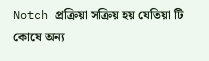Notch প্ৰক্ৰিয়া সক্ৰিয় হয় যেতিয়া টি কোষে অন্য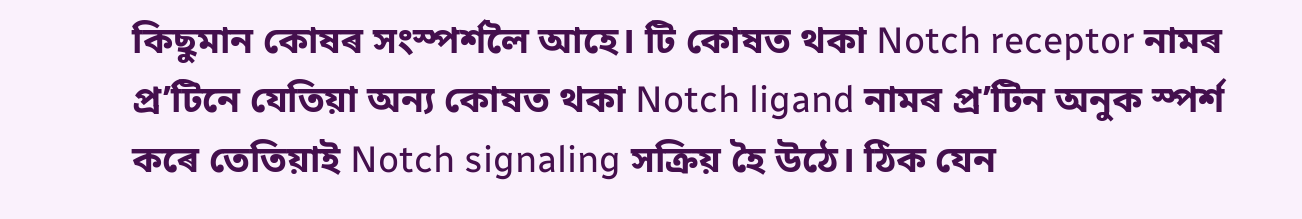কিছুমান কোষৰ সংস্পৰ্শলৈ আহে। টি কোষত থকা Notch receptor নামৰ প্ৰ’টিনে যেতিয়া অন্য কোষত থকা Notch ligand নামৰ প্ৰ’টিন অনুক স্পৰ্শ কৰে তেতিয়াই Notch signaling সক্ৰিয় হৈ উঠে। ঠিক যেন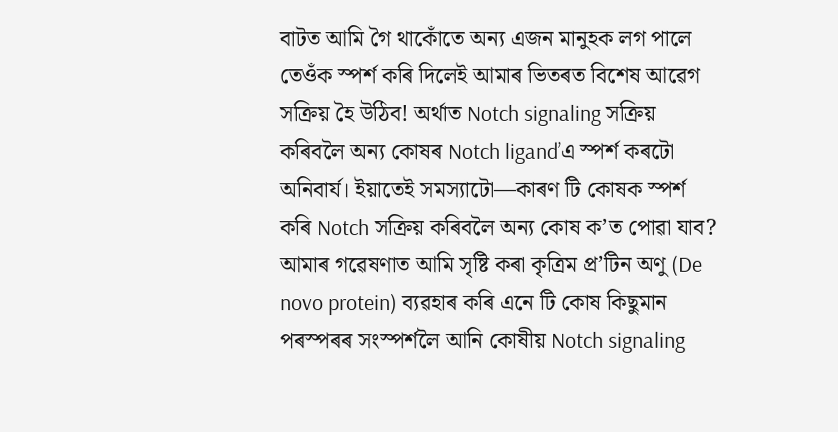বাটত আমি গৈ থাকোঁতে অন্য এজন মানুহক লগ পালে তেওঁক স্পৰ্শ কৰি দিলেই আমাৰ ভিতৰত বিশেষ আৱেগ সক্ৰিয় হৈ উঠিব! অৰ্থাত Notch signaling সক্ৰিয় কৰিবলৈ অন্য কোষৰ Notch ligand’এ স্পৰ্শ কৰটো অনিবাৰ্য। ইয়াতেই সমস্যাটো—কাৰণ টি কোষক স্পৰ্শ কৰি Notch সক্ৰিয় কৰিবলৈ অন্য কোষ ক’ত পোৱা যাব?
আমাৰ গৱেষণাত আমি সৃষ্টি কৰা কৃত্ৰিম প্ৰ’টিন অণু (De novo protein) ব্যৱহাৰ কৰি এনে টি কোষ কিছুমান পৰস্পৰৰ সংস্পৰ্শলৈ আনি কোষীয় Notch signaling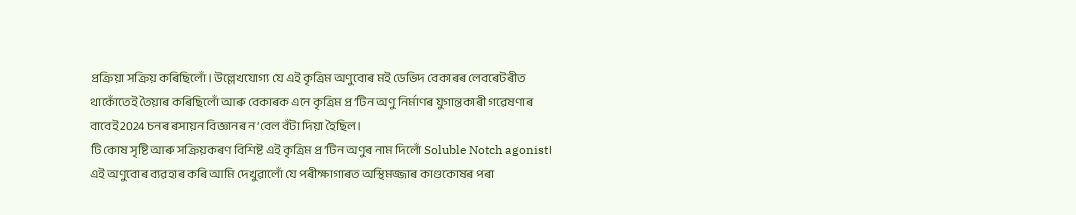প্ৰক্ৰিয়া সক্ৰিয় কৰিছিলোঁ। উল্লেখযোগ্য যে এই কৃত্ৰিম অণুবোৰ মই ডেভিদ বেকাৰৰ লেবৰেটৰীত থাকোঁতেই তৈয়াৰ কৰিছিলোঁ আৰু বেকাৰক এনে কৃত্ৰিম প্ৰ’টিন অণু নিৰ্মাণৰ যুগান্তকাৰী গৱেষণাৰ বাবেই 2024 চনৰ ৰসায়ন বিজ্ঞানৰ ন’বেল বঁটা দিয়া হৈছিল।
টি কোষ সৃষ্টি আৰু সক্ৰিয়কৰণ বিশিষ্ট এই কৃত্ৰিম প্ৰ’টিন অণুৰ নাম দিলোঁ Soluble Notch agonist।
এই অণুবোৰ ব্যৱহাৰ কৰি আমি দেখুৱালোঁ যে পৰীক্ষাগাৰত অস্থিমজ্জাৰ কাণ্ডকোষৰ পৰা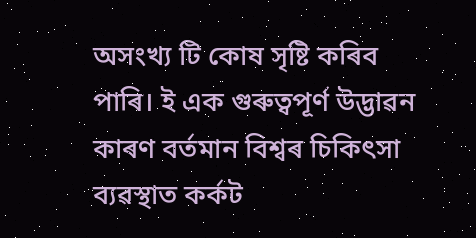অসংখ্য টি কোষ সৃষ্টি কৰিব পাৰি। ই এক গুৰুত্বপূৰ্ণ উদ্ভাৱন কাৰণ বৰ্তমান বিশ্বৰ চিকিৎসা ব্যৱস্থাত কৰ্কট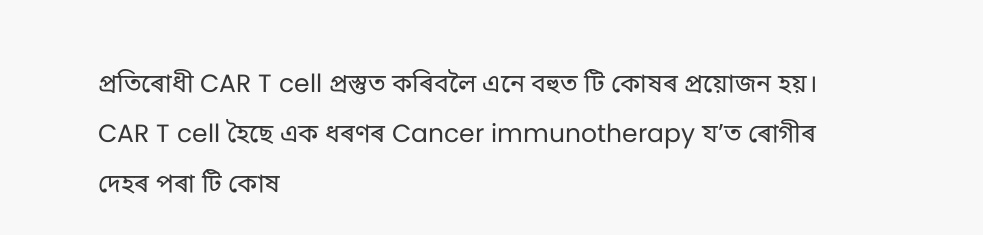প্ৰতিৰোধী CAR T cell প্ৰস্তুত কৰিবলৈ এনে বহুত টি কোষৰ প্ৰয়োজন হয়। CAR T cell হৈছে এক ধৰণৰ Cancer immunotherapy য’ত ৰোগীৰ দেহৰ পৰা টি কোষ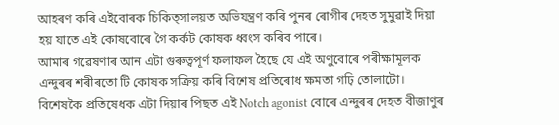আহৰণ কৰি এইবোৰক চিকিত্সালয়ত অভিযন্ত্ৰণ কৰি পুনৰ ৰোগীৰ দেহত সুমুৱাই দিয়া হয় যাতে এই কোষবোৰে গৈ কৰ্কট কোষক ধ্বংস কৰিব পাৰে।
আমাৰ গৱেষণাৰ আন এটা গুৰুত্বপূৰ্ণ ফলাফল হৈছে যে এই অণুবোৰে পৰীক্ষামূলক এন্দুৰৰ শৰীৰতো টি কোষক সক্ৰিয় কৰি বিশেষ প্ৰতিৰোধ ক্ষমতা গঢ়ি তোলাটো। বিশেষকৈ প্ৰতিষেধক এটা দিয়াৰ পিছত এই Notch agonist বোৰে এন্দুৰৰ দেহত বীজাণুৰ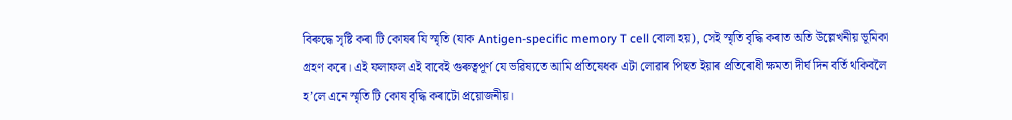বিৰুদ্ধে সৃষ্টি কৰা টি কোষৰ যি স্মৃতি (যাক Antigen-specific memory T cell বোলা হয়), সেই স্মৃতি বৃদ্ধি কৰাত অতি উল্লেখনীয় ভূমিকা গ্ৰহণ কৰে। এই ফলাফল এই বাবেই গুৰুত্বপূৰ্ণ যে ভৱিষ্যতে আমি প্ৰতিষেধক এটা লোৱাৰ পিছত ইয়াৰ প্ৰতিৰোধী ক্ষমতা দীৰ্ঘ দিন বৰ্তি থকিবলৈ হ’লে এনে স্মৃতি টি কোষ বৃদ্ধি কৰাটো প্ৰয়োজনীয়।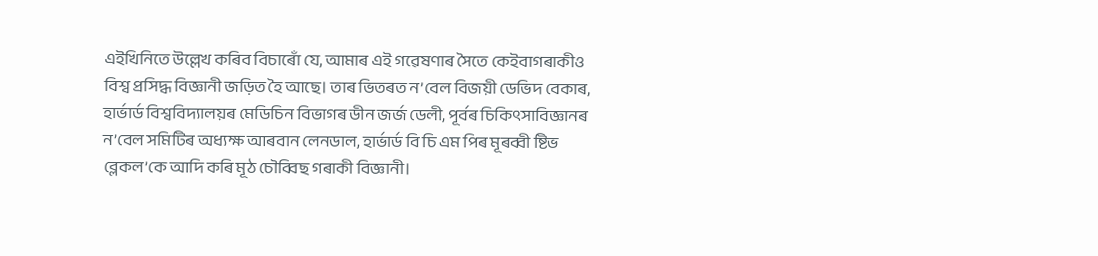এইখিনিতে উল্লেখ কৰিব বিচাৰোঁ যে, আমাৰ এই গৱেষণাৰ সৈতে কেইবাগৰাকীও বিশ্ব প্ৰসিদ্ধ বিজ্ঞানী জড়িত হৈ আছে। তাৰ ভিতৰত ন’বেল বিজয়ী ডেভিদ বেকাৰ, হাৰ্ভাৰ্ড বিশ্ববিদ্যালয়ৰ মেডিচিন বিভাগৰ ডীন জৰ্জ ডেলী, পূৰ্বৰ চিকিৎসাবিজ্ঞানৰ ন’বেল সমিটিৰ অধ্যক্ষ আৰবান লেনডাল, হাৰ্ভাৰ্ড বি চি এম পিৰ মূৰব্বী ষ্টিভ ব্লেকল’কে আদি কৰি মূঠ চৌব্বিছ গৰাকী বিজ্ঞানী।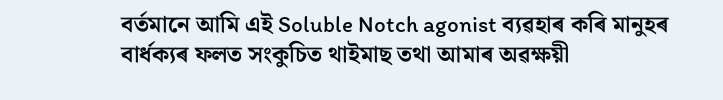বৰ্তমানে আমি এই Soluble Notch agonist ব্যৱহাৰ কৰি মানুহৰ বাৰ্ধক্যৰ ফলত সংকুচিত থাইমাছ তথা আমাৰ অৱক্ষয়ী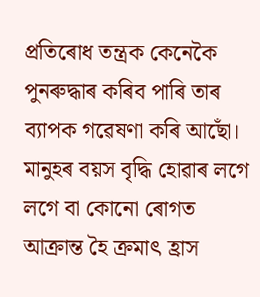প্ৰতিৰোধ তন্ত্ৰক কেনেকৈ পুনৰুদ্ধাৰ কৰিব পাৰি তাৰ ব্যাপক গৱেষণা কৰি আছোঁ। মানুহৰ বয়স বৃদ্ধি হোৱাৰ লগে লগে বা কোনো ৰোগত আক্ৰান্ত হৈ ক্ৰমাৎ হ্ৰাস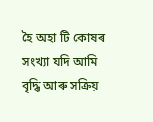হৈ অহা টি কোষৰ সংখ্যা যদি আমি বৃদ্ধি আৰু সক্ৰিয়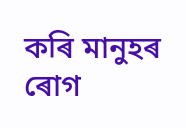কৰি মানুহৰ ৰোগ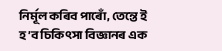নিৰ্মূল কৰিব পাৰোঁ, তেন্তে ই হ’ব চিকিৎসা বিজ্ঞানৰ এক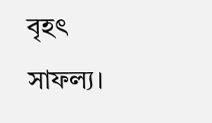বৃহৎ সাফল্য।